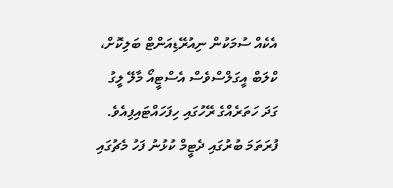އެކެއް ސުމަކުން ނިއުރޭޑިއަންޓް ބަލިކޮށް، ކްލަބް އީގަލްސްވެސް އެސްޓީއޯ މާލޭ ލީގު ގަދަ ހަތަރެއްގެ ރޭހުގައި ހިފަހައްޓައިފިއެވެ.
ފުރަތަމަ ބުރުގައި ދެޓީމް ކުޅުނު ފަހު މެޗުގައި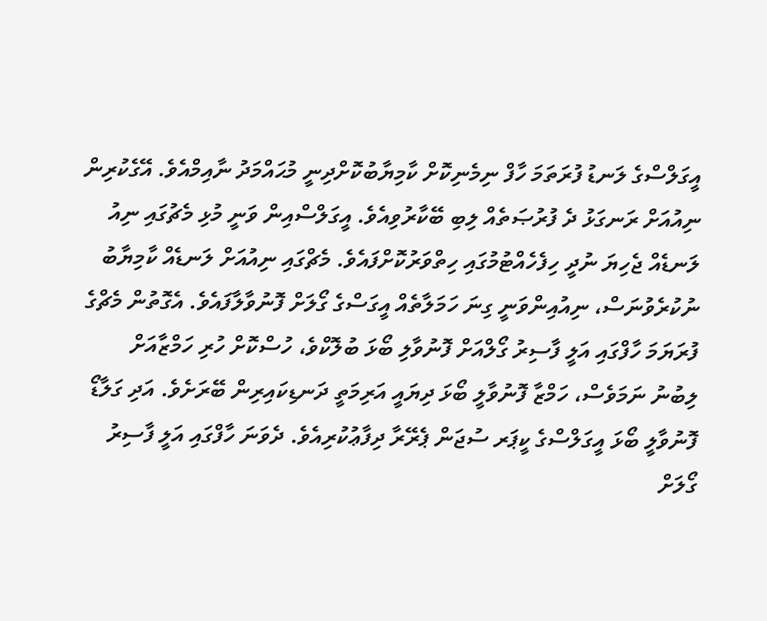އީގަލްސްގެ ލަނޑު ފުރަތަމަ ހާފް ނިމެނިކޮށް ކާމިޔާބުކޮށްދިނީ މުޙައްމަދު ނާއިމްއެވެ. އޭގެކުރިން ނިއުއަށް ރަނގަޅު ދެ ފުރުޞަތެއް ލިބި ބޭކާރުވިއެވެ. އީގަލްސްއިން ވަނީ މުޅި މެޗުގައި ނިއު ލަނޑެއް ޖެހިޔަ ނުދީ ހިފެހެއްޓުމުގައި ހިތްވަރުކޮށްފައެވެ. މެޗްގައި ނިއުއަށް ލަނޑެއް ކާމިޔާބު ނުކުރެވުނަސް، ނިއުއިންވަނީ ގިނަ ހަމަލާތެއް އީގަސްގެ ގޯލަށް ފޮނުވާލާފައެވެ. އެގޮތުން މެޗްގެ ފުރަޔަމަ ހާފްގައި އަލީ ފާސިރު ގޯލްއަށް ފޮނުވާލި ބޯޅަ ބުލޮކްވެ، ހުސްކޮށް ހުރި ހަމްޒާއަށް ލިބުނު ނަމަވެސް، ހަމްޒާ ފޮނުވާލީ ބޯޅަ ދިޔައީ އަރިމަތީ ދަނޑިކައިރިން ބޭރަށެވެ. އަދި ގަލާޑޯ ފޮނުވާލީ ބޯޅަ އީގަލްސްގެ ކީޕަރ ސުޖަން ޕެރޭރާ ދިފާޢުކުރިއެވެ. ދެވަނަ ހާފްގައި އަލީ ފާސިރު ގޯލަށް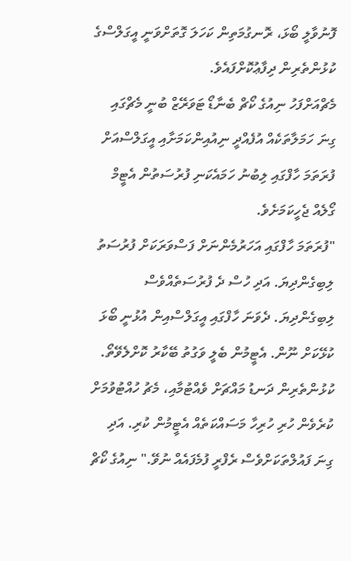ފޮނުވާލީ ބޯޅަ، ރޮނގުމަތިން ކަހަލަ ގޮތަށްވަނީ އީގަލްސްގެ ކުޅުންތެރިން ދިފާޢުކޮށްފައެވެ.
މެޗްއަށްފަހު ނިއުގެ ކޯޗް ބެނާޑޯ ޓަވަރޭޒް ބުނީ މެޗްގައި ގިނަ ހަމަލާތަކެއް އުފެއްދީ ނިއުއިންކަމަށާއި އީގަލްސްއަށް ފުރަތަމަ ހާފްގައި ލިބުނު ހަމައެކަނި ފުރުސަތުން އެޓީމް ގޯލެއް ޖެހީކަމަށެވެ.
"ފުރަތަމަ ހާފްގައި އަހަރުމެންނަށް ފަސްވަރަކަށް ފުރުސަތު ލިބިގެންދިޔަ. އަދި ހުސް ދެ ފުރުސަތެއްވެސް ލިބިގެންދިޔަ. ދެވަނަ ހާފްގައި އީގަލްސްއިން އުޅުނީ ބޯޅަ ކުޅޭކަށް ނޫން. އެޓީމުން ބެލީ ވަގުތު ބޭކާރު ކޮށްލެވޭތޯ. ކުޅުންތެރިން ދަނޑު މައްޗަށް ވެއްޓުމާއި، މެޗު ހުއްޓުވުމަށް ކުރެވެން ހުރި ހުރިހާ މަސައްކަތެއް އެޓީމުން ކުރި. އަދި ގިނަ ފައުލްތަކަށްވެސް ރެފްރީ ފުމެފައެއް ނުވޭ." ނިއުގެ ކޯޗް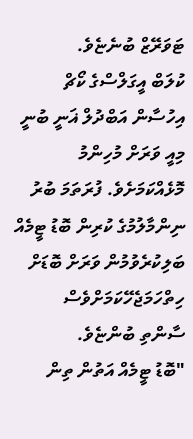ޓަވަރޭޒް ބުނެޏެވެ.
ކުލަބް އީގަލްސްގެ ކޯޗް އިހުސާން އަބްދުލް ޣަނީ ބުނީ މިއީ ވަރަށް މުހިންމު މޮޅެއްކަމަށެވެ. ފުރަތަމަ ބުރު ނިންމާލުމުގެ ކުރިން ބޮޑު ޓީމެއް ބަލިކުރެވުމުން ވަރަށް ބޮޑަށް ހިތްހަމަޖެހޭކަމަށްވެސް ސާންތި ބުންޏެވެ.
"ބޮޑު ޓީމެއް އަތުން ތިން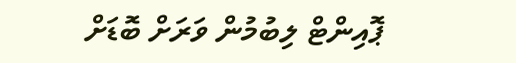ޕޮއިންޓް ލިބުމުން ވަރަށް ބޮޑަށް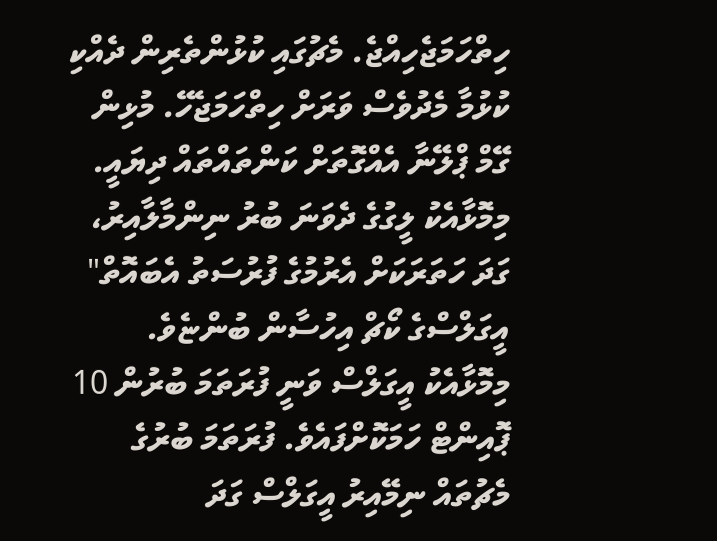ހިތްހަމަޖެހިއްޖެ. މެޗުގައި ކުޅުންތެރިން ދެއްކި ކުޅުމާ މެދުވެސް ވަރަށް ހިތްހަމަޖެހޭ. މުޅިން ގޭމް ޕްލޭނާ އެއްގޮތަށް ކަންތައްތައް ދިޔައީ. މިމޮޅާއެކު ލީގުގެ ދެވަނަ ބުރު ނިންމާލާއިރު، ގަދަ ހަތަރަކަށް އެރުމުގެ ފުރުސަތު އެބައޮތް" އީގަލްސްގެ ކޯޗް އިހުސާން ބުންޏެވެ.
މިމޮޅާއެކު އީގަލްސް ވަނީ ފުރަތަމަ ބުރުން 10 ޕޮއިންޓް ހަމަކޮށްފައެވެ. ފުރަތަމަ ބުރުގެ މެޗުތައް ނިމޭއިރު އީގަލްސް ގަދަ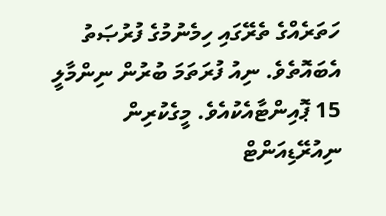ހަތަރެއްގެ ތެރޭގައި ހިމެނުމުގެ ފުރުޞަތު އެބައޮތެވެ. ނިއު ފުރަތަމަ ބުރުން ނިންމާލީ 15 ޕޮއިންޓާއެކުއެވެ. މީގެކުރިން ނިއުރޭޑިއަންޓް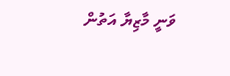ވަނީ މާޒިޔާ އަތުން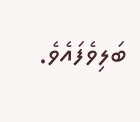ބަލިވެފައެވެ.